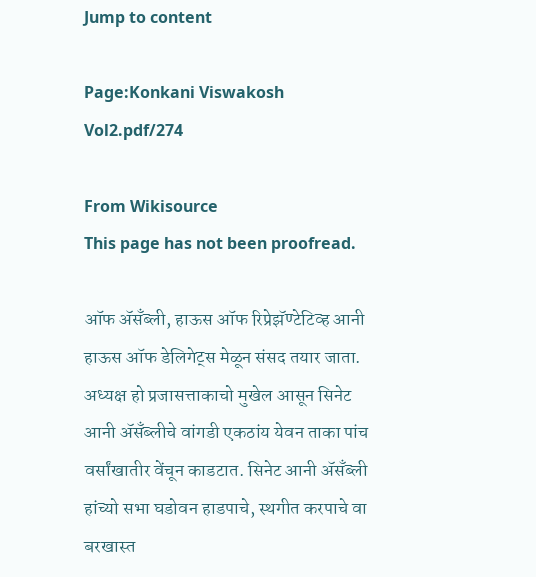Jump to content

Page:Konkani Viswakosh Vol2.pdf/274

From Wikisource
This page has not been proofread.

ऑफ ॲसँब्ली, हाऊस ऑफ रिप्रेझॅण्टेटिव्ह आनी हाऊस ऑफ डेलिगेट्स मेळून संसद तयार जाता. अध्यक्ष हो प्रजासत्ताकाचो मुखेल आसून सिनेट आनी ॲसँब्लीचे वांगडी एकठांय येवन ताका पांच वर्सांखातीर वेंचून काडटात. सिनेट आनी ॲसँब्ली हांच्यो सभा घडोवन हाडपाचे, स्थगीत करपाचे वा बरखास्त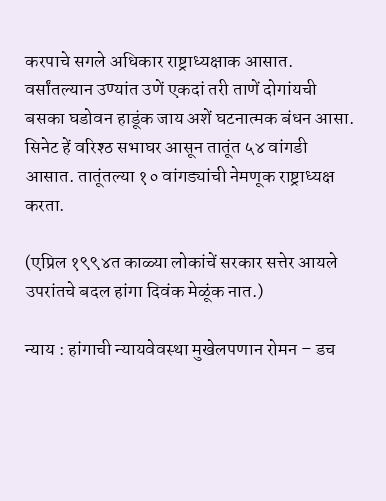करपाचे सगले अधिकार राष्ट्राध्यक्षाक आसात. वर्सांतल्यान उण्यांत उणें एकदां तरी ताणें दोगांयची बसका घडोवन हाडूंक जाय अशें घटनात्मक बंधन आसा. सिनेट हें वरिश्ठ सभाघर आसून तातूंत ५४ वांगडी आसात. तातूंतल्या १० वांगड्यांची नेमणूक राष्ट्राध्यक्ष करता.

(एप्रिल १९९४त काळ्या लोकांचें सरकार सत्तेर आयले उपरांतचे बदल हांगा दिवंक मेळूंक नात.)

न्याय : हांगाची न्यायवेवस्था मुखेलपणान रोमन – डच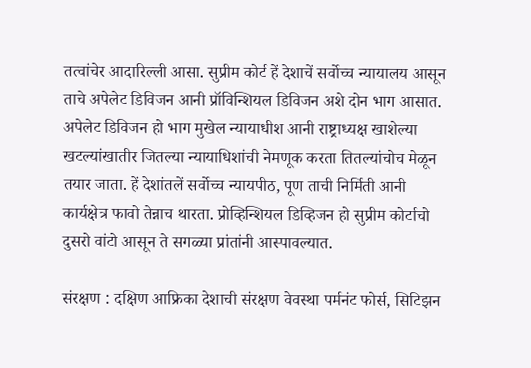तत्वांचेर आदारिल्ली आसा. सुप्रीम कोर्ट हें देशाचें सर्वोच्च न्यायालय आसून ताचे अपेलेट डिविजन आनी प्रॉविन्शियल डिविजन अशे दोन भाग आसात. अपेलेट डिविजन हो भाग मुखेल न्यायाधीश आनी राष्ट्राध्यक्ष खाशेल्या खटल्यांखातीर जितल्या न्यायाधिशांची नेमणूक करता तितल्यांचोच मेळून तयार जाता. हें देशांतलें सर्वोच्च न्यायपीठ, पूण ताची निर्मिती आनी कार्यक्षेत्र फावो तेन्नाच थारता. प्रोव्हिन्शियल डिव्हिजन हो सुप्रीम कोर्टाचो दुसरो वांटो आसून ते सगळ्या प्रांतांनी आस्पावल्यात.

संरक्षण : दक्षिण आफ्रिका देशाची संरक्षण वेवस्था पर्मनंट फोर्स, सिटिझन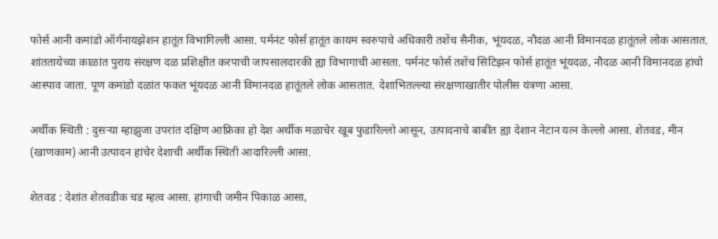फोर्स आनी कमांडो ऑर्गनायझेशन हातूंत विभागिल्ली आसा. पर्मनंट फोर्स हातूंत कायम स्वरुपाचे अधिकारी तशेंच सैनीक, भूंयदळ, नौदळ आनी विमानदळ हातूंतले लोक आसतात. शांततायेच्या काळांत पुराय संरक्षण दळ प्रशिक्षीत करपाची जापसालदारकी ह्या विभागाची आसता. पर्मनंट फोर्स तशेंच सिटिझन फोर्स हातूंत भूंयदळ, नौदळ आनी विमानदळ हांचो आस्पाव जाता. पूण कमांडो दळांत फकत भूंयदळ आनी विमानदळ हातूंतले लोक आसतात. देशाभितल्ल्या संरक्षणाखातीर पोलीस यंत्रणा आसा.

अर्थीक स्थिती : दुसर्‍या म्हाझुजा उपरांत दक्षिण आफ्रिका हो देश अर्थीक मळाचेर खूब फुडारिल्लो आसून, उत्पादनाचे बाबींत ह्या देशान नेटान यत्न केल्लो आसा. शेतवड, मीन (खाणकाम) आनी उत्पादन हांचेर देशाची अर्थीक स्थिती आदारिल्ली आसा.

शेतवड : देशांत शेतवडीक चड म्हत्व आसा. हांगाची जमीन पिकाळ आसा,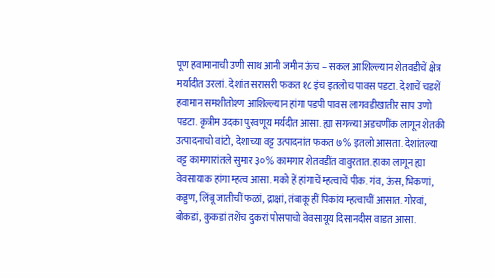पूण हवामानाची उणी साथ आनी जमीन ऊंच – सकल आशिल्ल्यान शेतवडीचें क्षेत्र मर्यादीत उरलां. देशांत सरासरी फकत १८ इंच इतलोच पावस पडटा. देशाचें चडशें हवामान समशीतोश्ण आशिल्ल्यान हांगा पडपी पावस लागवडीखातीर साप उणो पडटा. कृत्रीम उदका पुरवणूय मर्यदीत आसा. ह्या सगळ्या अडचणींक लागून शेतकी उत्पादनाचो वांटो, देशाच्या वट्ट उत्पादनांत फकत ७% इतलो आसता. देशांतल्या वट्ट कामगारांतले सुमार ३०% कामगार शेतवडींत वावुरतात. हाका लागून ह्या वेवसायाक हांगा म्हत्व आसा. मको हें हांगाचें म्हत्वाचें पीक. गंव, ऊंस, भिकणां, कड्डण, लिंबू जातीचीं फळां, द्राक्षां, तंबाकू हीं पिकांय म्हत्वाचीं आसात. गोरवां, बोकडां, कुकडां तशेंच दुकरां पोसपाचो वेवसायूय दिसानदीस वाडत आसा.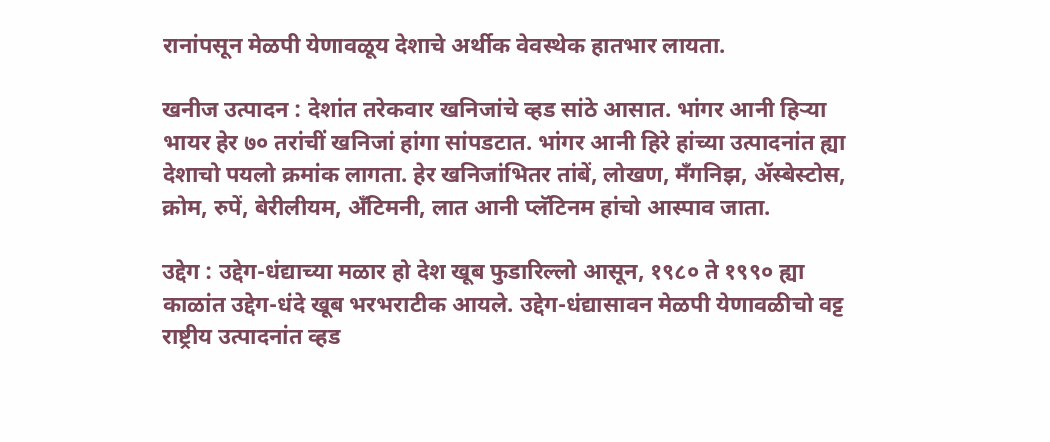रानांपसून मेळपी येणावळूय देशाचे अर्थीक वेवस्थेक हातभार लायता.

खनीज उत्पादन : देशांत तरेकवार खनिजांचे व्हड सांठे आसात. भांगर आनी हिर्‍या भायर हेर ७० तरांचीं खनिजां हांगा सांपडटात. भांगर आनी हिरे हांच्या उत्पादनांत ह्या देशाचो पयलो क्रमांक लागता. हेर खनिजांभितर तांबें, लोखण, मँगनिझ, ॲस्बेस्टोस, क्रोम, रुपें, बेरीलीयम, अँटिमनी, लात आनी प्लॅटिनम हांचो आस्पाव जाता.

उद्देग : उद्देग-धंद्याच्या मळार हो देश खूब फुडारिल्लो आसून, १९८० ते १९९० ह्या काळांत उद्देग-धंदे खूब भरभराटीक आयले. उद्देग-धंद्यासावन मेळपी येणावळीचो वट्ट राष्ट्रीय उत्पादनांत व्हड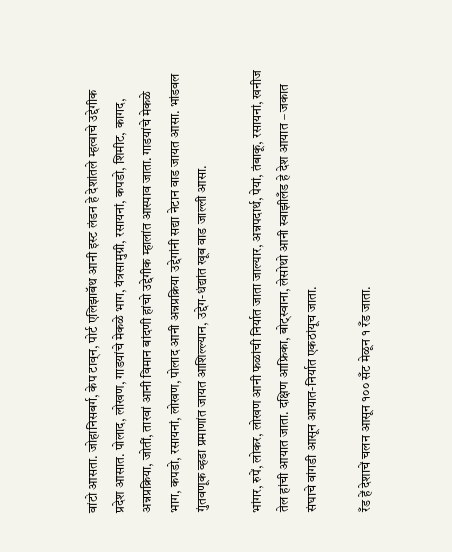वांटो आसता. जोहानिसबर्ग, केप टाव्‌न, पोर्ट एलिझाबॅथ आनी इस्ट लंडन हे देशांतले म्हत्वाचे उद्देगीक प्रदेश आसात. पोलाद, लोखण, गाडयांचे मेकळे भाग, यंत्रसामुग्री, रसायनां, कपडो, शिमीट, कागद, अन्नप्रक्रिया, जोतीं, तारवां आनी विमान बांदणी हांचो उद्देगीक म्हालांत आस्पाव जाता. गाडयांचे मेकळे भाग, कपडो, रसायनां, लोखण, पोलाद आनी अन्नप्रक्रिया उद्देगांनी सद्या नेटान वाड जायत आसा. भांडवल गुंतवणूक व्हडा प्रमाणांत जायत आशिल्ल्यान, उद्देग-धंद्यांत खूब वाड जाल्ली आसा.

भांगर, रुपें, लोकर, लोखण आनी फळांची निर्यात जाता जाल्यार, अन्नपदार्थ, पेयां, तंबाकू, रसायनां, खनीज तेल हांची आयात जाता. दक्षिण आफ्रिका, बोट्‌स्वाना, लेसोथो आनी स्वाझीलँड हे देश आयात – जकात संघाचे वांगडी आसून आयात-निर्यात एकठांयूच जाता.

रँड हें देशाचें चलन आसून १०० सँट मेळून १ रँड जाता.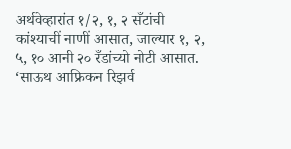अर्थवेव्हारांत १/२, १, २ सँटांची कांश्याचीं नाणीं आसात, जाल्यार १, २, ५, १० आनी २० रँडांच्यो नोटी आसात. ‘साऊथ आफ्रिकन रिझर्व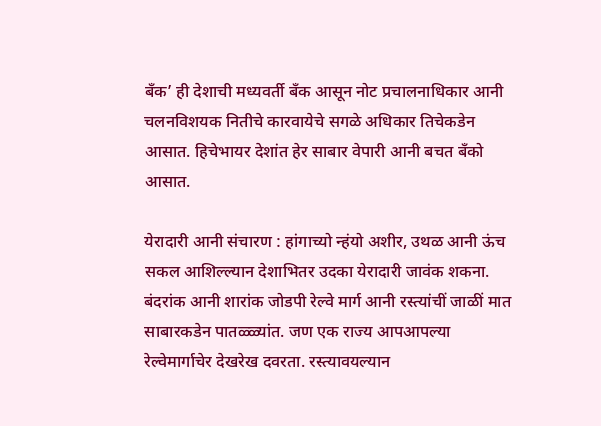बँक’ ही देशाची मध्यवर्ती बँक आसून नोट प्रचालनाधिकार आनी चलनविशयक नितीचे कारवायेचे सगळे अधिकार तिचेकडेन आसात. हिचेभायर देशांत हेर साबार वेपारी आनी बचत बँको आसात.

येरादारी आनी संचारण : हांगाच्यो न्हंयो अशीर, उथळ आनी ऊंच सकल आशिल्ल्यान देशाभितर उदका येरादारी जावंक शकना. बंदरांक आनी शारांक जोडपी रेल्वे मार्ग आनी रस्त्यांचीं जाळीं मात साबारकडेन पातळ्ळ्यांत. जण एक राज्य आपआपल्या रेल्वेमार्गाचेर देखरेख दवरता. रस्त्यावयल्यान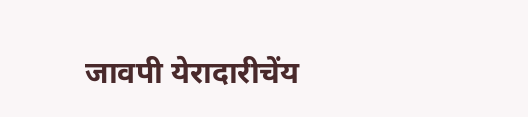जावपी येरादारीचेंय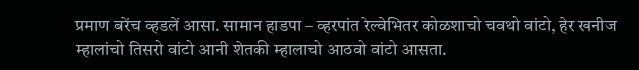प्रमाण बरेंच व्हडलें आसा. सामान हाडपा – व्हरपांत रेल्वेभितर कोळशाचो चवथो वांटो, हेर खनीज म्हालांचो तिसरो वांटो आनी शेतकी म्हालाचो आठवो वांटो आसता.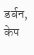डर्बन, केप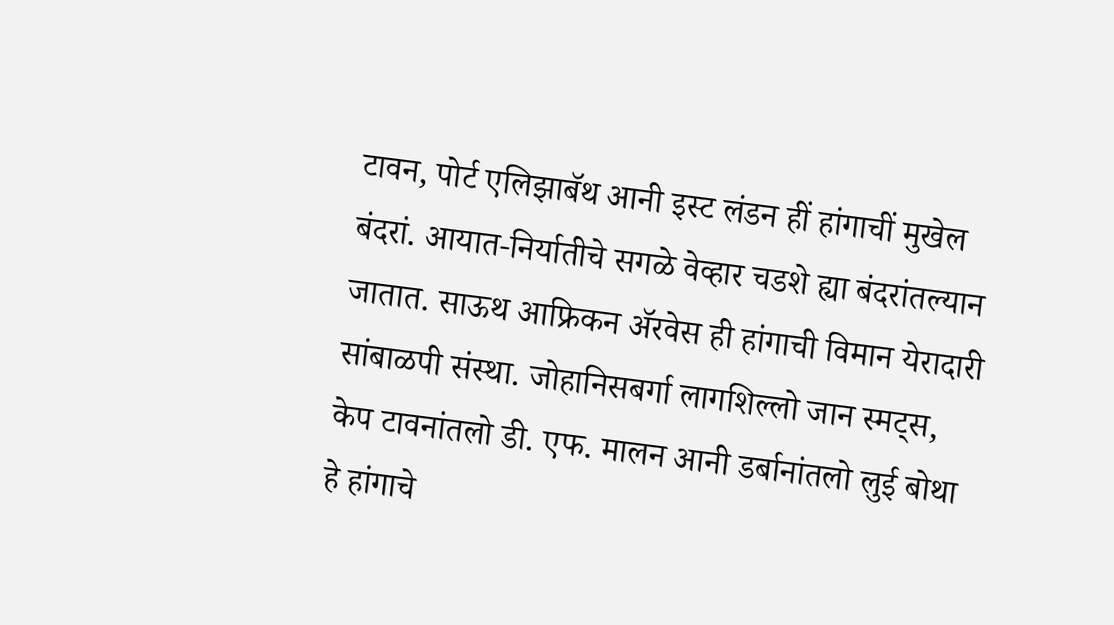टावन, पोर्ट एलिझाबॅथ आनी इस्ट लंडन हीं हांगाचीं मुखेल बंदरां. आयात-निर्यातीचे सगळे वेव्हार चडशे ह्या बंदरांतल्यान जातात. साऊथ आफ्रिकन ॲरवेस ही हांगाची विमान येरादारी सांबाळपी संस्था. जोहानिसबर्गा लागशिल्लो जान स्मट्स, केप टावनांतलो डी. एफ. मालन आनी डर्बानांतलो लुई बोथा हे हांगाचे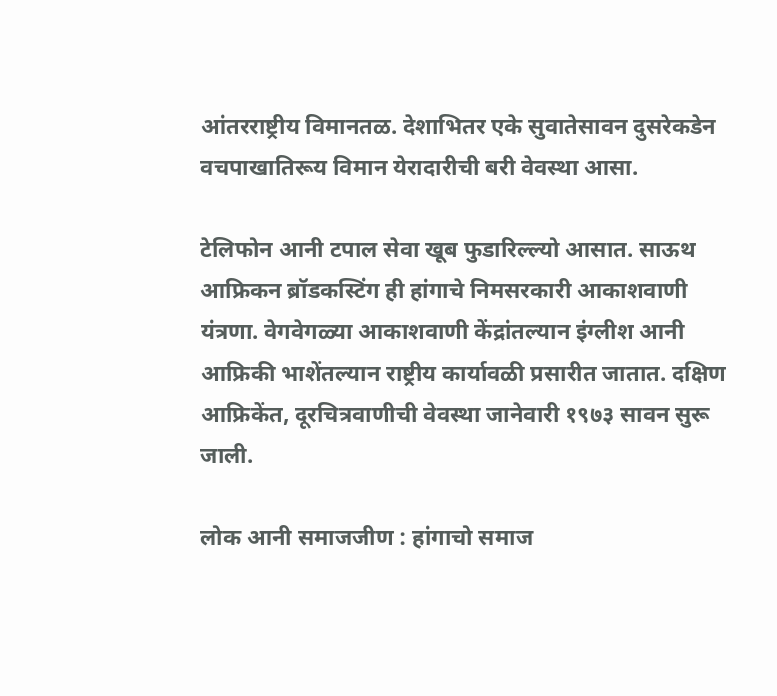आंतरराष्ट्रीय विमानतळ. देशाभितर एके सुवातेसावन दुसरेकडेन वचपाखातिरूय विमान येरादारीची बरी वेवस्था आसा.

टेलिफोन आनी टपाल सेवा खूब फुडारिल्ल्यो आसात. साऊथ आफ्रिकन ब्रॉडकस्टिंग ही हांगाचे निमसरकारी आकाशवाणी यंत्रणा. वेगवेगळ्या आकाशवाणी केंद्रांतल्यान इंग्लीश आनी आफ्रिकी भाशेंतल्यान राष्ट्रीय कार्यावळी प्रसारीत जातात. दक्षिण आफ्रिकेंत, दूरचित्रवाणीची वेवस्था जानेवारी १९७३ सावन सुरू जाली.

लोक आनी समाजजीण : हांगाचो समाज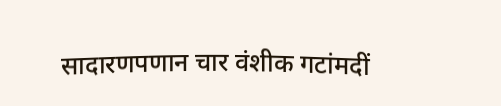सादारणपणान चार वंशीक गटांमदीं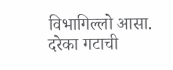विभागिल्लो आसा. दरेका गटाची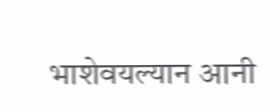भाशेवयल्यान आनी